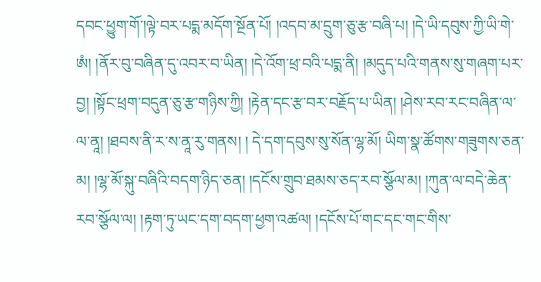དབང་ཕྱུག་གོ་།ལྟེ་བར་པདྨ་མདོག་སྔོན་པོ། །འདབ་མ་དྲུག་ཅུ་རྩ་བཞི་པ། །དེ་ཡི་དབུས་ཀྱི་ཡི་གེ་ཨཾ། །ནོར་བུ་བཞིན་དུ་འབར་བ་ཡིན། །དེ་འོག་ཕྲ་བའི་པདྨ་ནི། །མདུད་པའི་གནས་སུ་གཞག་པར་བྱ། །སྟོང་ཕྲག་བདུན་ཅུ་རྩ་གཉིས་ཀྱི། །རྟེན་དང་རྩ་བར་བརྗོད་པ་ཡིན། །ཤེས་རབ་རང་བཞིན་ལ་ལ་ནཱ། །ཐབས་ནི་ར་ས་ནཱ་རུ་གནས། ། དེ་དག་དབུས་སུ་སོན་ལྷ་མོ། ཡིག་སྣ་ཚོགས་གཟུགས་ཅན་མ། །ལྷ་མོ་སྐུ་བཞིའི་བདག་ཉིད་ཅན། །དངོས་གྲུབ་ཐམས་ཅད་རབ་སྩོལ་མ། །ཀུན་ལ་བདེ་ཆེན་རབ་སྩོལ་ལ། །རྟག་ཏུ་ཡང་དག་བདག་ཕྱག་འཚལ། །དངོས་པོ་གང་དང་གང་གིས་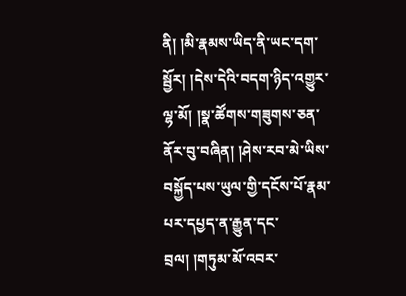ནི། །མི་རྣམས་ཡིད་ནི་ཡང་དག་སྦྱོར། །དེས་དེའི་བདག་ཉིད་འགྱུར་ལྷ་མོ། །སྣ་ཚོགས་གཟུགས་ཅན་ནོར་བུ་བཞིན། །ཤེས་རབ་མེ་ཡིས་བསྐྱོད་པས་ཡུལ་གྱི་དངོས་པོ་རྣམ་པར་དཔྱད་ན་རྒྱུན་དང་བྲལ། །གཏུམ་མོ་འབར་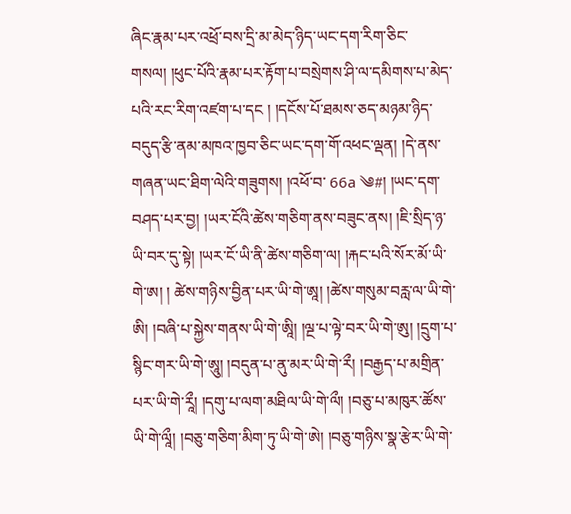ཞིང་རྣམ་པར་འཕྲོ་བས་དྲི་མ་མེད་ཉིད་ཡང་དག་རིག་ཅིང་གསལ། །ཕུང་པོའི་རྣམ་པར་རྟོག་པ་བསྲེགས་ཤི་ལ་དམིགས་པ་མེད་པའི་རང་རིག་འཛག་པ་དང ། །དངོས་པོ་ཐམས་ཅད་མཉམ་ཉིད་བདུད་རྩི་ནམ་མཁའ་ཁྱབ་ཅིང་ཡང་དག་གོ་འཕང་ལྡན། །དེ་ནས་གཞན་ཡང་ཐིག་ལེའི་གཟུགས། །འཕོ་བ་ 66a ༄#། །ཡང་དག་བཤད་པར་བྱ། །ཡར་ངོའི་ཚེས་གཅིག་ནས་བཟུང་ནས། །ཇི་སྲིད་ཉ་ཡི་བར་དུ་སྟེ། །ཡར་ངོ་ཡི་ནི་ཚེས་གཅིག་ལ། །རྐང་པའི་སོར་མོ་ཡི་གེ་ཨ། ། ཚེས་གཉིས་བྱིན་པར་ཡི་གེ་ཨཱ། །ཚེས་གསུམ་བརླ་ལ་ཡི་གེ་ཨི། །བཞི་པ་སྐྱེས་གནས་ཡི་གེ་ཨཱི། །ལྔ་པ་ལྟེ་བར་ཡི་གེ་ཨུ། །དྲུག་པ་སྙིང་གར་ཡི་གེ་ཨཱུ། །བདུན་པ་ནུ་མར་ཡི་གེ་རྀ། །བརྒྱད་པ་མགྲིན་པར་ཡི་གེ་རཱྀ། །དགུ་པ་ལག་མཐིལ་ཡི་གེ་ལྀ། །བཅུ་པ་མཁུར་ཚོས་ཡི་གེ་ལཱྀ། །བཅུ་གཅིག་མིག་ཏུ་ཡི་གེ་ཨེ། །བཅུ་གཉིས་སྣ་རྩེར་ཡི་གེ་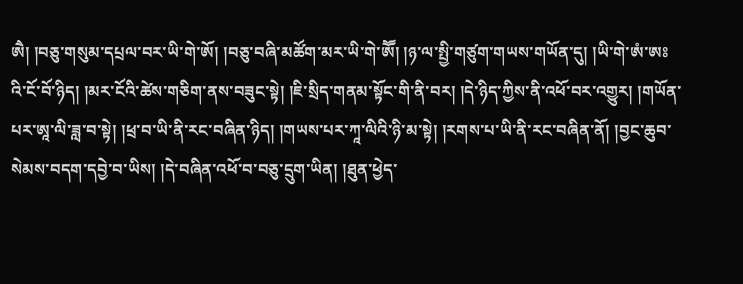ཨཻ། །བཅུ་གསུམ་དཔྲལ་བར་ཡི་གེ་ཨོ། །བཅུ་བཞི་མཚོག་མར་ཡི་གེ་ཨཽ། །ཉ་ལ་སྤྱི་གཙུག་གཡས་གཡོན་དུ། །ཡི་གེ་ཨཾ་ཨཿ འི་ངོ་བོ་ཉིད། །མར་ངོའི་ཚེས་གཅིག་ནས་བཟུང་སྟེ། །ཇི་སྲིད་གནམ་སྟོང་གི་ནི་བར། །དེ་ཉིད་ཀྱིས་ནི་འཕོ་བར་འགྱུར། །གཡོན་པར་ཨཱ་ལི་ཟླ་བ་སྟེ། །ཕྲ་བ་ཡི་ནི་རང་བཞིན་ཉིད། །གཡས་པར་ཀཱ་ལིའི་ཉི་མ་སྟེ། །རགས་པ་ཡི་ནི་རང་བཞིན་ནོ། །བྱང་ཆུབ་སེམས་བདག་དབྱེ་བ་ཡིས། །དེ་བཞིན་འཕོ་བ་བཅུ་དྲུག་ཡིན། །ཐུན་ཕྱེད་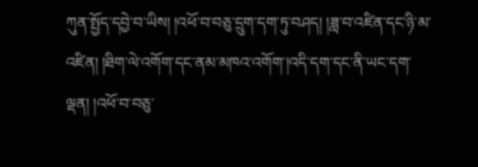ཀུན་སྤྱོད་དབྱེ་བ་ཡིས། །འཕོ་བ་བཅུ་དྲུག་དག་ཏུ་བཤད། །ཟླ་བ་འཛིན་དང་ཉི་མ་འཛིན། །ཐིག་ལེ་འགོག་དང་ནམ་མཁའ་འགོག་།འདི་དག་དང་ནི་ཡང་དག་ལྡན། །འཕོ་བ་བཅུ་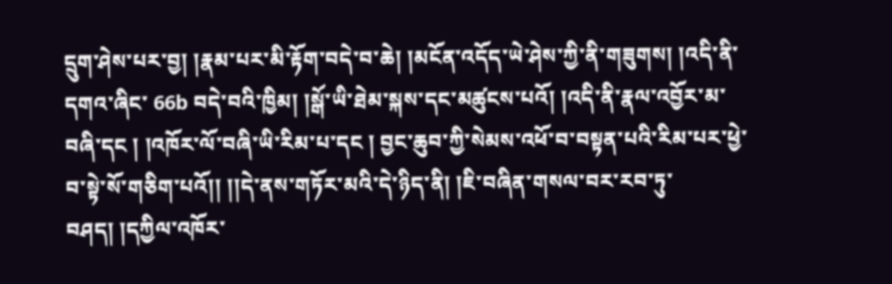དྲུག་ཤེས་པར་བྱ། །རྣམ་པར་མི་རྟོག་བདེ་བ་ཆེ། །མངོན་འདོད་ཡེ་ཤེས་ཀྱི་ནི་གཟུགས། །འདི་ནི་དགའ་ཞིང་ 66b བདེ་བའི་ཁྱིམ། །སྒོ་ཡི་ཐེམ་སྐས་དང་མཚུངས་པའོ། །འདི་ནི་རྣལ་འབྱོར་མ་བཞི་དང ། །འཁོར་ལོ་བཞི་ཡི་རིམ་པ་དང ། བྱང་ཆུབ་ཀྱི་སེམས་འཕོ་བ་བསྟན་པའི་རིམ་པར་ཕྱེ་བ་སྟེ་སོ་གཅིག་པའོ།། །།དེ་ནས་གཏོར་མའི་དེ་ཉིད་ནི། །ཇི་བཞིན་གསལ་བར་རབ་ཏུ་བཤད། །དཀྱིལ་འཁོར་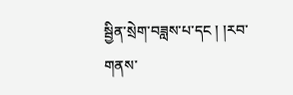སྦྱིན་སྲེག་བཟླས་པ་དང ། །རབ་གནས་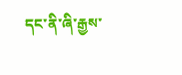དང་ནི་ཞི་རྒྱས་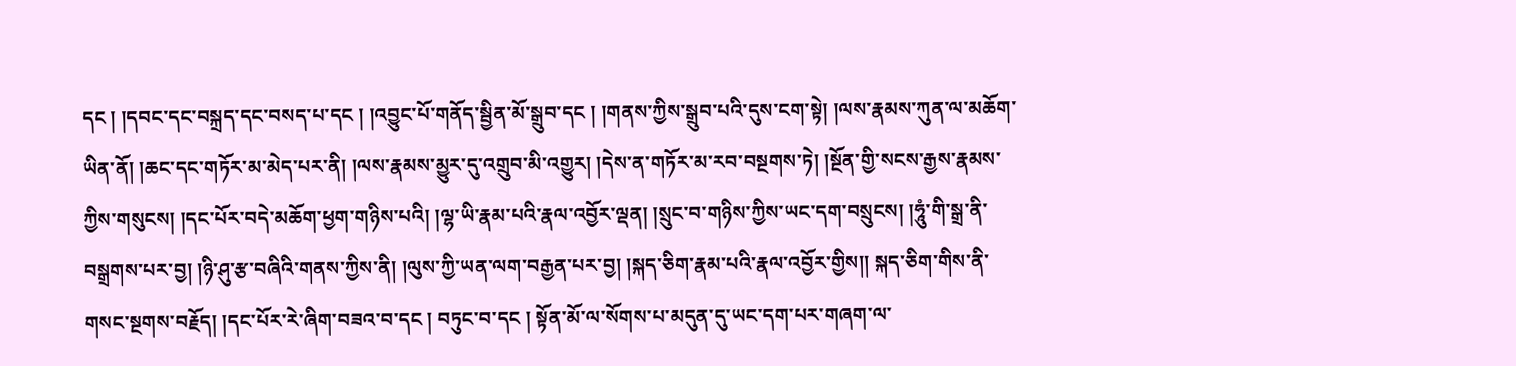དང ། །དབང་དང་བསྐྲད་དང་བསད་པ་དང ། །འབྱུང་པོ་གནོད་སྦྱིན་མོ་སྒྲུབ་དང ། །གནས་ཀྱིས་སྒྲུབ་པའི་དུས་ངག་སྟེ། །ལས་རྣམས་ཀུན་ལ་མཆོག་ཡིན་ནོ། །ཆང་དང་གཏོར་མ་མེད་པར་ནི། །ལས་རྣམས་མྱུར་དུ་འགྲུབ་མི་འགྱུར། །དེས་ན་གཏོར་མ་རབ་བསྔགས་ཏེ། །སྔོན་གྱི་སངས་རྒྱས་རྣམས་ཀྱིས་གསུངས། །དང་པོར་བདེ་མཆོག་ཕྱག་གཉིས་པའི། །ལྷ་ཡི་རྣམ་པའི་རྣལ་འབྱོར་ལྡན། །སྲུང་བ་གཉིས་ཀྱིས་ཡང་དག་བསྲུངས། །ཧཱུཾ་གི་སྒྲ་ནི་བསྒྲགས་པར་བྱ། །ཉི་ཤུ་རྩ་བཞིའི་གནས་ཀྱིས་ནི། །ལུས་ཀྱི་ཡན་ལག་བརྒྱན་པར་བྱ། །སྐད་ཅིག་རྣམ་པའི་རྣལ་འབྱོར་གྱིས།། སྐད་ཅིག་གིས་ནི་གསང་སྔགས་བརྗོད། །དང་པོར་རེ་ཞིག་བཟའ་བ་དང ། བཏུང་བ་དང ། སྟོན་མོ་ལ་སོགས་པ་མདུན་དུ་ཡང་དག་པར་གཞག་ལ་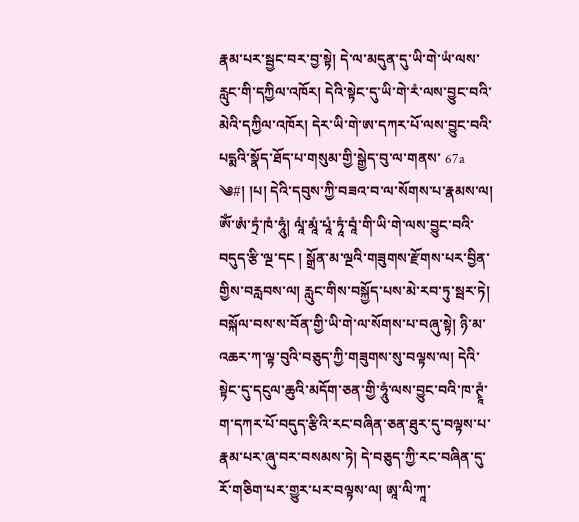རྣམ་པར་སྦྱང་བར་བྱ་སྟེ། དེ་ལ་མདུན་དུ་ཡི་གེ་ཡཾ་ལས་རླུང་གི་དཀྱིལ་འཁོར། དེའི་སྟེང་དུ་ཡི་གེ་རཾ་ལས་བྱུང་བའི་མེའི་དཀྱིལ་འཁོར། དེར་ཡི་གེ་ཨ་དཀར་པོ་ལས་བྱུང་བའི་པདྨའི་སྣོད་ཐོད་པ་གསུམ་གྱི་སྒྱེད་བུ་ལ་གནས་ 67a ༄#། །པ། དེའི་དབུས་ཀྱི་བཟའ་བ་ལ་སོགས་པ་རྣམས་ལ། ཨོཾ་ཨཾ་ཏྲཾ་ཁཾ་ཧཱུཾ། ལཱཾ་མཱཾ་པཱཾ་ཏཱཾ་བཱཾ་གི་ཡི་གེ་ལས་བྱུང་བའི་བདུད་རྩི་ལྔ་དང ། སྒྲོན་མ་ལྔའི་གཟུགས་རྫོགས་པར་བྱིན་གྱིས་བརླབས་ལ། རླུང་གིས་བསྐྱོད་པས་མེ་རབ་ཏུ་སྦར་ཏེ། བསྐོལ་བས་ས་བོན་གྱི་ཡི་གེ་ལ་སོགས་པ་བཞུ་སྟེ། ཉི་མ་འཆར་ཀ་ལྟ་བུའི་བཅུད་ཀྱི་གཟུགས་སུ་བལྟས་ལ། དེའི་སྟེང་དུ་དངུལ་ཆུའི་མདོག་ཅན་གྱི་ཧཱུཾ་ལས་བྱུང་བའི་ཁ་ཊྭཱཾ་ག་དཀར་པོ་བདུད་རྩིའི་རང་བཞིན་ཅན་ཐུར་དུ་བལྟས་པ་རྣམ་པར་ཞུ་བར་བསམས་ཏེ། དེ་བཅུད་ཀྱི་རང་བཞིན་དུ་རོ་གཅིག་པར་གྱུར་པར་བལྟས་ལ། ཨཱ་ལི་ཀཱ་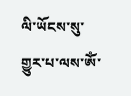ལི་ཡོངས་སུ་གྱུར་པ་ལས་ཨོཾ་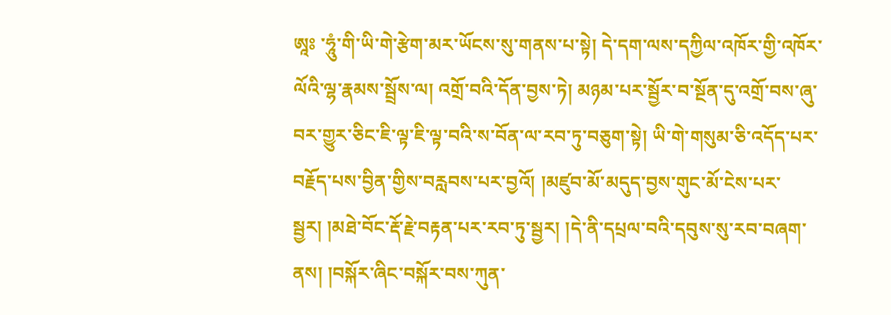ཨཱཿ ་ཧཱུཾ་གི་ཡི་གེ་རྩེག་མར་ཡོངས་སུ་གནས་པ་སྟེ། དེ་དག་ལས་དཀྱིལ་འཁོར་གྱི་འཁོར་ལོའི་ལྷ་རྣམས་སྦྲོས་ལ། འགྲོ་བའི་དོན་བྱས་ཏེ། མཉམ་པར་སྦྱོར་བ་སྔོན་དུ་འགྲོ་བས་ཞུ་བར་གྱུར་ཅིང་ཇི་ལྟ་ཇི་ལྟ་བའི་ས་བོན་ལ་རབ་ཏུ་བཅུག་སྟེ། ཡི་གེ་གསུམ་ཅི་འདོད་པར་བརྗོད་པས་བྱིན་གྱིས་བརླབས་པར་བྱའོ། །མཛུབ་མོ་མདུད་བྱས་གུང་མོ་ངེས་པར་སྦྱར། །མཐེ་བོང་རྡོ་རྗེ་བརྟན་པར་རབ་ཏུ་སྦྱར། །དེ་ནི་དཔྲལ་བའི་དབུས་སུ་རབ་བཞག་ནས། །བསྐོར་ཞིང་བསྐོར་བས་ཀུན་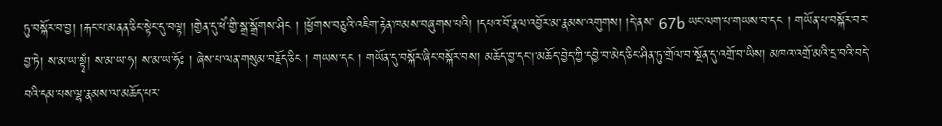ཏུ་བསྐོར་བ་བྱ། །རྐང་པ་མནན་ཅིང་སྟེང་དུ་བལྟ། །གྱེན་དུ་ཕེཾ་གྱི་སྒྲ་སྒྲོགས་ཤིང ། །ཕྱོགས་བཅུའི་འཇིག་རྟེན་ཁམས་བཞུགས་པའི། །དཔའ་བོ་རྣལ་འབྱོར་མ་རྣམས་འགུགས། །དེ་ནས་ 67b ཡང་ལག་པ་གཡས་བ་དང ། གཡོན་པ་བསྐོར་བར་བྱ་ཏེ། ས་མ་ཡ་སྟྭཾ། ས་མ་ཡ་ཧ། ས་མ་ཡ་ཧོཿ ། ཞེས་པ་ལན་གསུམ་བརྗོད་ཅིང ། གཡས་དང ། གཡོན་དུ་བསྐོར་ཞིང་བསྐོར་བས། མཆོད་བྱ་དང།་མཆོད་བྱེད་ཀྱི་དབྱེ་བ་མེད་ཅིང་ཤིན་ཏུ་གྲོལ་བ་སྔོན་དུ་འགྲོ་བ་ཡིས། མཁའ་འགྲོ་མའི་དྲ་བའི་བདེ་བའི་དམ་པས་ལྷ་རྣམས་ལ་མཆོད་པར་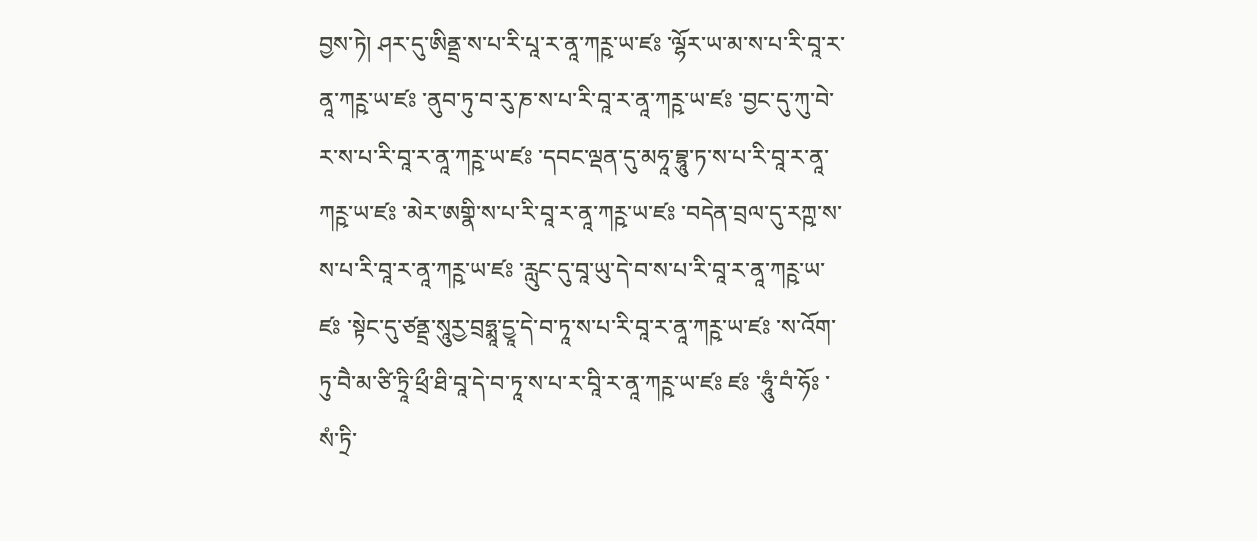བྱས་ཏེ། ཤར་དུ་ཨིནྡྲ་ས་པ་རི་པཱ་ར་ནཱ་ཀཪྵ་ཡ་ཛཿ ་ལྷོར་ཡ་མ་ས་པ་རི་བཱ་ར་ནཱ་ཀཪྵ་ཡ་ཛཿ ་ནུབ་ཏུ་བ་རུ་ཎ་ས་པ་རི་བཱ་ར་ནཱ་ཀཪྵ་ཡ་ཛཿ ་བྱང་དུ་ཀུ་བེ་ར་ས་པ་རི་བཱ་ར་ནཱ་ཀཪྵ་ཡ་ཛཿ ་དབང་ལྡན་དུ་མཧཱ་བྷཱུ་ཏ་ས་པ་རི་བཱ་ར་ནཱ་ཀཪྵ་ཡ་ཛཿ ་མེར་ཨགྣི་ས་པ་རི་བཱ་ར་ནཱ་ཀཪྵ་ཡ་ཛཿ ་བདེན་བྲལ་དུ་རཀྵ་ས་ས་པ་རི་བཱ་ར་ནཱ་ཀཪྵ་ཡ་ཛཿ ་རླུང་དུ་བཱ་ཡུ་དེ་བ་ས་པ་རི་བཱ་ར་ནཱ་ཀཪྵ་ཡ་ཛཿ ་སྟེང་དུ་ཙནྡྲ་སཱུརྱ་བྲཧྨཱ་དྱཱ་དེ་བ་ཏཱ་ས་པ་རི་བཱ་ར་ནཱ་ཀཪྵ་ཡ་ཛཿ ་ས་འོག་ཏུ་བཻ་མ་ཙི་ཏྲཱི་ཕྲྀ་ཐི་བཱ་དེ་བ་ཏཱ་ས་པ་ར་བཱི་ར་ནཱ་ཀཪྵ་ཡ་ཛཿ ཛཿ ་ཧཱུཾ་བཾ་ཧོཿ ་སཾ་ཏྲི་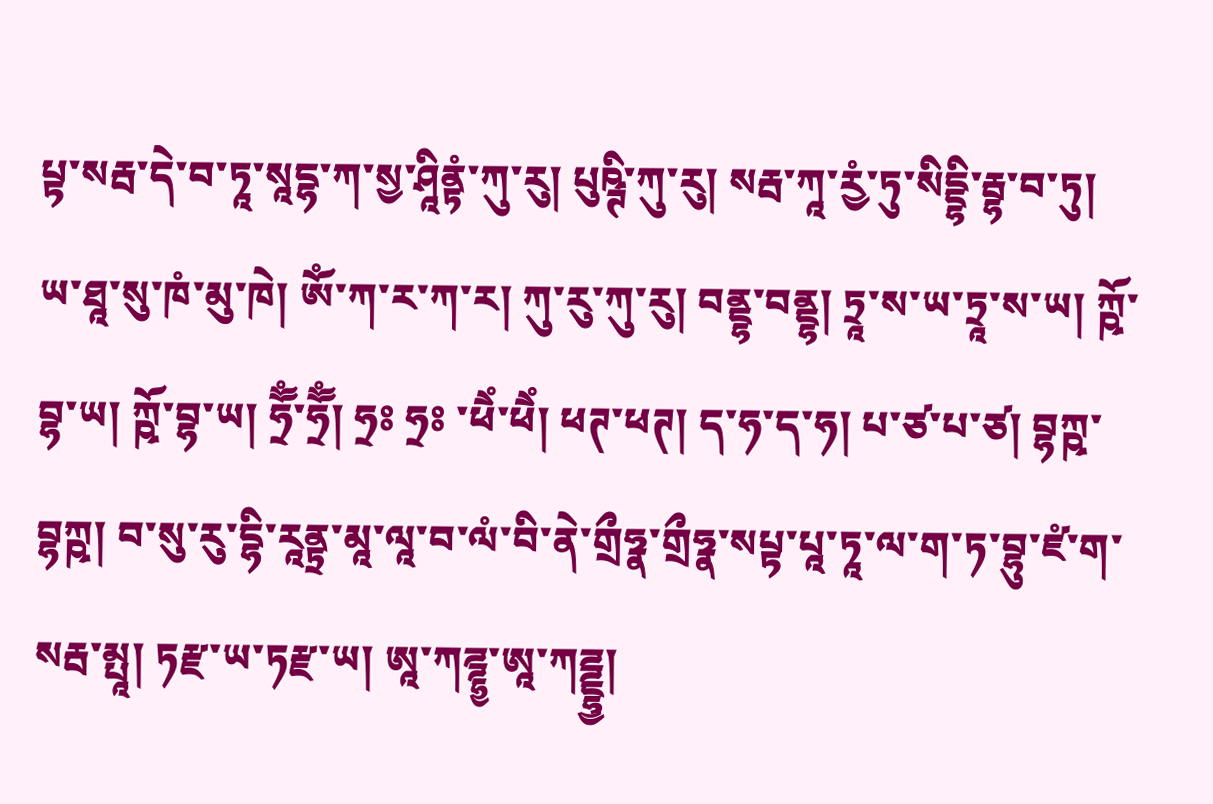པྟ་སརྦ་དེ་བ་ཏཱ་སཱདྷ་ཀ་སྱ་ཤཱིནྟཾ་ཀུ་རུ། པུཥྚི་ཀུ་རུ། སརྦ་ཀཱ་རྱཾ་ཏུ་སིདྡྷི་རྦྷ་བ་ཏུ། ཡ་ཐཱ་སུ་ཁཾ་མུ་ཁེ། ཨོཾ་ཀ་ར་ཀ་ར། ཀུ་རུ་ཀུ་རུ། བནྡྷ་བནྡྷ། ཏྲཱ་ས་ཡ་ཏྲཱ་ས་ཡ། ཀྵོ་བྷ་ཡ། ཀྵོ་བྷ་ཡ། ཧྲཽཾ་ཧྲཽཾ། ཧྲཿ ཧྲཿ ་ཕཻཾ་ཕཻཾ། ཕཊ་ཕཊ། ད་ཧ་ད་ཧ། པ་ཙ་པ་ཙ། བྷཀྵ་བྷཀྵ། བ་སུ་རུ་དྷི་རཱནྟྲ་མཱ་ལཱ་བ་ལཾ་བི་ནེ་གྲྀཧྣ་གྲྀཧྣ་སཔྟ་པཱ་ཏཱ་ལ་ག་ཏ་བྷུ་ཛཾ་ག་སརྦ་མྤཱ། ཏརྫ་ཡ་ཏརྫ་ཡ། ཨཱ་ཀཌྜྷྱ་ཨཱ་ཀཌྜྡྷྱ།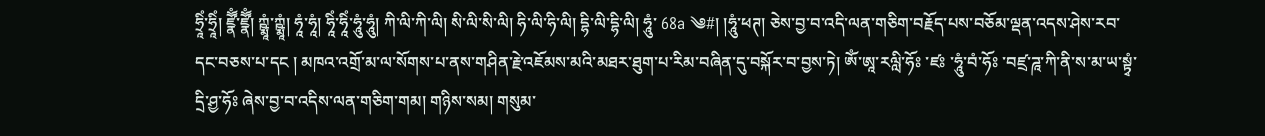ཧྲཱིཾ་ཧྲཱིཾ། ཛྣཽཾ་ཛྣཽཾ། ཀྵྨཱཾ་ཀྵྨཱཾ། ཧཱཾ་ཧཱཾ། ཧཱིཾ་ཧཱིཾ་ཧཱུཾ་ཧཱུཾ། ཀི་ལི་ཀི་ལི། སི་ལི་སི་ལི། ཧི་ལི་ཧི་ལི། དྷི་ལི་དྷི་ལི། ཧཱུཾ་ 68a ༄#། །ཧཱུཾ་ཕཊ། ཅེས་བྱ་བ་འདི་ལན་གཅིག་བརྗོད་པས་བཅོམ་ལྡན་འདས་ཤེས་རབ་དང་བཅས་པ་དང ། མཁའ་འགྲོ་མ་ལ་སོགས་པ་ནས་གཤིན་རྗེ་འཇོམས་མའི་མཐར་ཐུག་པ་རིམ་བཞིན་དུ་བསྐོར་བ་བྱས་ཏེ། ཨོཾ་ཨཱ་རལླི་ཧོཿ ་ཛཿ ་ཧཱུཾ་བཾ་ཧོཿ ་བཛྲ་ཌཱ་ཀི་ནི་ས་མ་ཡ་སྟྭཾ་དྲི་ཤྱ་ཧོཿ ཞེས་བྱ་བ་འདིས་ལན་གཅིག་གམ། གཉིས་སམ། གསུམ་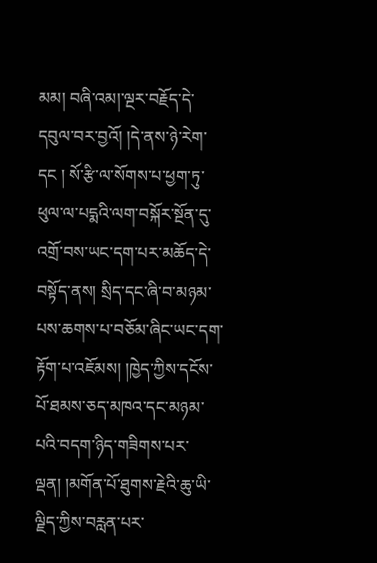མམ། བཞི་འམ།་ལྔར་བརྗོད་དེ་དབུལ་བར་བྱའོ། །དེ་ནས་ཉེ་རེག་དང ། སོ་རྩི་ལ་སོགས་པ་ཕྱག་ཏུ་ཕུལ་ལ་པདྨའི་ལག་བསྐོར་སྔོན་དུ་འགྲོ་བས་ཡང་དག་པར་མཆོད་དེ་བསྟོད་ནས། སྲིད་དང་ཞི་བ་མཉམ་པས་ཆགས་པ་བཅོམ་ཞིང་ཡང་དག་རྟོག་པ་འཇོམས། །ཁྱེད་ཀྱིས་དངོས་པོ་ཐམས་ཅད་མཁའ་དང་མཉམ་པའི་བདག་ཉིད་གཟིགས་པར་ལྡན། །མགོན་པོ་ཐུགས་རྗེའི་ཆུ་ཡི་ལྗིད་ཀྱིས་བརླན་པར་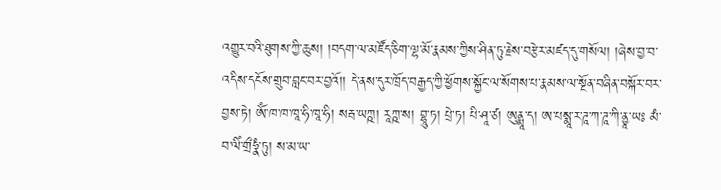འགྱུར་བའི་ཐུགས་ཀྱི་ཆུས། །བདག་ལ་མཛོད་ཅིག་ལྷ་མོ་རྣམས་ཀྱིས་ཤིན་ཏུ་རྗེས་བརྩེར་མཛད་དུ་གསོལ། །ཞེས་བྱ་བ་འདིས་དངོས་གྲུབ་བླང་བར་བྱའོ།། དེ་ནས་དུར་ཁྲོད་བརྒྱད་ཀྱི་ཕྱོགས་སྐྱོང་ལ་སོགས་པ་རྣམས་ལ་སྔོན་བཞིན་བསྐོར་བར་བྱས་ཏེ། ཨོཾ་ཁ་ཁ་ཁཱ་ཧི་ཁཱ་ཧི། སརྦ་ཡཀྵ། རཱཀྵ་ས། བྷཱུ་ཏ། པྲེ་ཏ། པི་ཤཱ་ཙ། ཨུནྨཱ་ད། ཨ་པསྨཱ་ར་ཌཱ་ཀ་ཌཱ་ཀི་ནྱཱ་ཡཿ མཾ་བ་ལིཾ་གྲྀཧྣཾ་ཏུ། ས་མ་ཡ་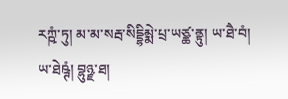རཀྵཾ་ཏུ། མ་མ་སརྦ་སིདྡྷིམྨེ་པྲ་ཡཙྪ་ནྟུ། ཡ་ཐཻ་བཾ། ཡ་ཐེཥྚཾ། བྷུཉྫ་ཐ།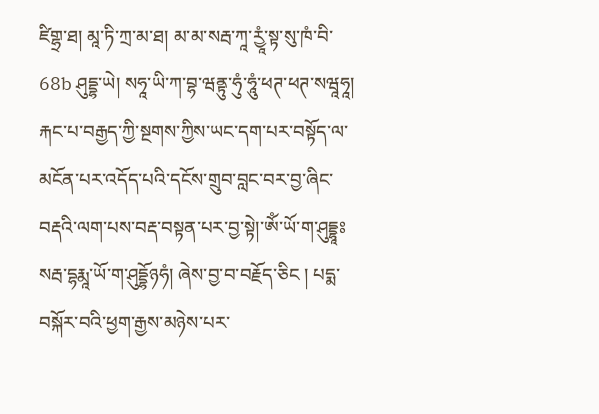ཛིགྷྲ་ཐ། མཱ་ཏི་ཀྲ་མ་ཐ། མ་མ་སརྦ་ཀཱ་རྱཱཾ་སྟ་སུ་ཁཾ་བི་ 68b ཤུདྡྷ་ཡེ། སཧཱ་ཡི་ཀ་བྷ་ཝནྟུ་ཧུཾ་ཧཱུཾ་ཕཊ་ཕཊ་སཝཱཧཱ། རྐང་པ་བརྒྱད་ཀྱི་སྔགས་ཀྱིས་ཡང་དག་པར་བསྟོད་ལ་མངོན་པར་འདོད་པའི་དངོས་གྲུབ་བླང་བར་བྱ་ཞིང་བརྡའི་ལག་པས་བརྡ་བསྟན་པར་བྱ་སྟེ།་ཨོཾ་ཡོ་ག་ཤུདྡྷཱཿ སརྦ་དྷརྨཱ་ཡོ་ག་ཤུདྡྷོཉཧཾ། ཞེས་བྱ་བ་བརྗོད་ཅིང ། པདྨ་བསྐོར་བའི་ཕྱག་རྒྱས་མཉེས་པར་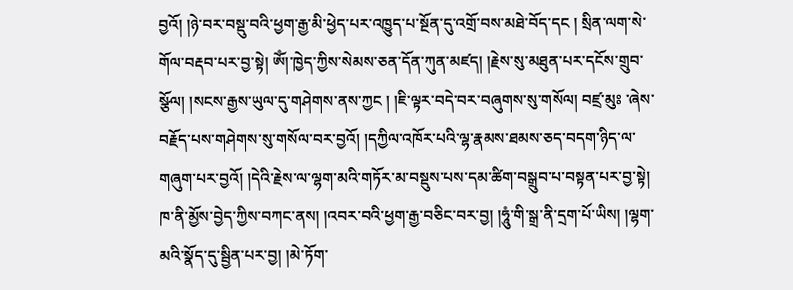བྱའོ། །ཉེ་བར་བསྡུ་བའི་ཕྱག་རྒྱ་མི་ཕྱེད་པར་འཁྱུད་པ་སྔོན་དུ་འགྲོ་བས་མཐེ་བོད་དང ། སྲིན་ལག་སེ་གོལ་བརྡབ་པར་བྱ་སྟེ། ཨོཾ།་ཁྱེད་ཀྱིས་སེམས་ཅན་དོན་ཀུན་མཛད། །རྗེས་སུ་མཐུན་པར་དངོས་གྲུབ་སྩོལ། །སངས་རྒྱས་ཡུལ་དུ་གཤེགས་ནས་ཀྱང ། །ཇི་ལྟར་བདེ་བར་བཞུགས་སུ་གསོལ། བཛྲ་མུཿ ་ཞེས་བརྗོད་པས་གཤེགས་སུ་གསོལ་བར་བྱའོ། །དཀྱིལ་འཁོར་པའི་ལྷ་རྣམས་ཐམས་ཅད་བདག་ཉིད་ལ་གཞུག་པར་བྱའོ། །དེའི་རྗེས་ལ་ལྷག་མའི་གཏོར་མ་བསྡུས་པས་དམ་ཚིག་བསྒྲུབ་པ་བསྟན་པར་བྱ་སྟེ། ཁ་ནི་མྱོས་བྱེད་ཀྱིས་བཀང་ནས། །འབར་བའི་ཕྱག་རྒྱ་བཅིང་བར་བྱ། །ཧཱུཾ་གི་སྒྲ་ནི་དྲག་པོ་ཡིས། །ལྷག་མའི་སྣོད་དུ་སྦྱིན་པར་བྱ། །མེ་ཏོག་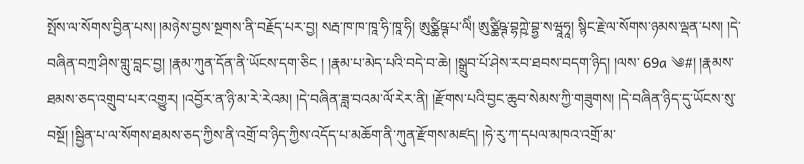སྤོས་ལ་སོགས་བྱིན་པས། །མཉེས་བྱས་སྔགས་ནི་བརྗོད་པར་བྱ། སརྦ་ཁ་ཁ་ཁཱ་ཧི་ཁཱ་ཧི། ཨུཙྪིཥྚ་པ་ལིཾ། ཨུཙྪིཥྚ་བྷཀྵེ་བྷྱ་སཝཱཧཱ། སྙིང་རྗེ་ལ་སོགས་ཉམས་ལྡན་པས། །དེ་བཞིན་བཀྲ་ཤིས་གླུ་བླང་བྱ། །རྣམ་ཀུན་དོན་ནི་ཡོངས་དག་ཅིང ། །རྣམ་པ་མེད་པའི་བདེ་བ་ཆེ། །སྒྲུབ་པོ་ཤེས་རབ་ཐབས་བདག་ཉིད། །ལས་ 69a ༄#། །རྣམས་ཐམས་ཅད་འགྲུབ་པར་འགྱུར། །འབྱོར་ན་ཉི་མ་རེ་རེའམ། །དེ་བཞིན་ཟླ་བའམ་ལོ་རེར་ནི། །རྫོགས་པའི་བྱང་ཆུབ་སེམས་ཀྱི་གཟུགས། །དེ་བཞིན་ཉིད་དུ་ཡོངས་སུ་བསྔོ། །སྦྱིན་པ་ལ་སོགས་ཐམས་ཅད་ཀྱིས་ནི་འགྲོ་བ་ཉིད་ཀྱིས་འདོད་པ་མཆོག་ནི་ཀུན་རྫོགས་མཛད། །ཧེ་རུ་ཀ་དཔལ་མཁའ་འགྲོ་མ་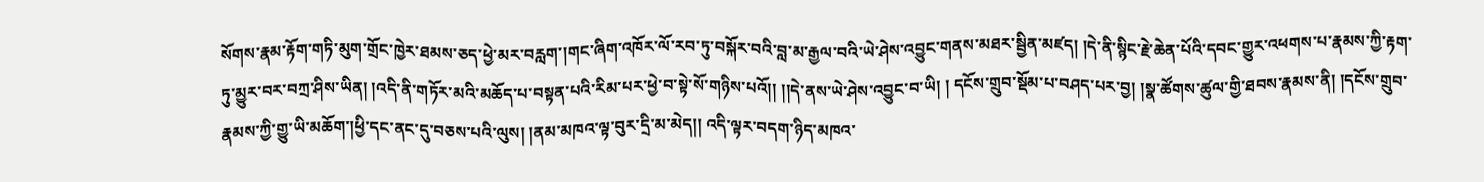སོགས་རྣམ་རྟོག་གཏི་མུག་གྲོང་ཁྱེར་ཐམས་ཅད་ཕྱེ་མར་བརླག་།གང་ཞིག་འཁོར་ལོ་རབ་ཏུ་བསྐོར་བའི་བླ་མ་རྒྱལ་བའི་ཡེ་ཤེས་འབྱུང་གནས་མཐར་སྦྱིན་མཛད། །དེ་ནི་སྙིང་རྗེ་ཆེན་པོའི་དབང་གྱུར་འཕགས་པ་རྣམས་ཀྱི་རྟག་ཏུ་མྱུར་བར་བཀྲ་ཤིས་ཡིན། །འདི་ནི་གཏོར་མའི་མཆོད་པ་བསྟན་པའི་རིམ་པར་ཕྱེ་བ་སྟེ་སོ་གཉིས་པའོ།། །།དེ་ནས་ཡེ་ཤེས་འབྱུང་བ་ཡི། ། དངོས་གྲུབ་སྡོམ་པ་བཤད་པར་བྱ། །སྣ་ཚོགས་ཚུལ་གྱི་ཐབས་རྣམས་ནི། །དངོས་གྲུབ་རྣམས་ཀྱི་གྱུ་ཡི་མཆོག་།ཕྱི་དང་ནང་དུ་བཅས་པའི་ལུས། །ནམ་མཁའ་ལྟ་བུར་དྲི་མ་མེད།། འདི་ལྟར་བདག་ཉིད་མཁའ་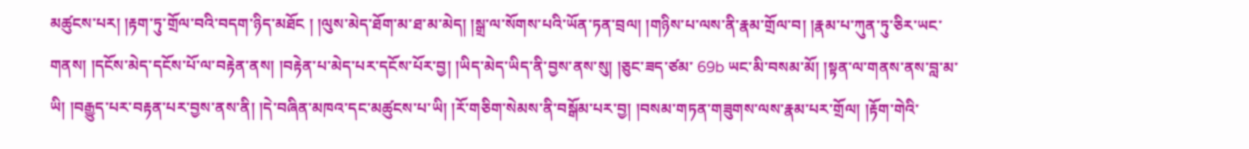མཚུངས་པར། །རྟག་ཏུ་གྲོལ་བའི་བདག་ཉིད་མཐོང ། །ལུས་མེད་ཐོག་མ་ཐ་མ་མེད། །སྒྲ་ལ་སོགས་པའི་ཡོན་ཏན་བྲལ། །གཉིས་པ་ལས་ནི་རྣམ་གྲོལ་བ། །རྣམ་པ་ཀུན་ཏུ་ཅིར་ཡང་གནས། །དངོས་མེད་དངོས་པོ་ལ་བརྟེན་ནས། །བརྟེན་པ་མེད་པར་དངོས་པོར་བྱ། །ཡིད་མེད་ཡིད་ནི་བྱས་ནས་སུ། །ཅུང་ཟད་ཙམ་ 69b ཡང་མི་བསམ་མོ། །སྟན་ལ་གནས་ནས་བླ་མ་ཡི། །བརྒྱུད་པར་བརྟན་པར་བྱས་ནས་ནི། །དེ་བཞིན་མཁའ་དང་མཚུངས་པ་ཡི། །རོ་གཅིག་སེམས་ནི་བསྒོམ་པར་བྱ། །བསམ་གཏན་གཟུགས་ལས་རྣམ་པར་གྲོལ། །རྟོག་གེའི་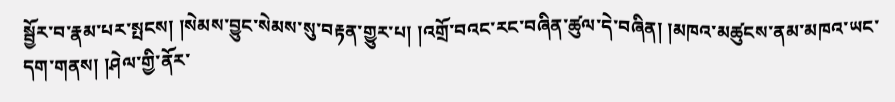སྦྱོར་བ་རྣམ་པར་སྤངས། །སེམས་བྱུང་སེམས་སུ་བརྟན་གྱུར་པ། །འགྲོ་བའང་རང་བཞིན་ཚུལ་དེ་བཞིན། །མཁའ་མཚུངས་ནམ་མཁའ་ཡང་དག་གནས། །ཤེལ་གྱི་ནོར་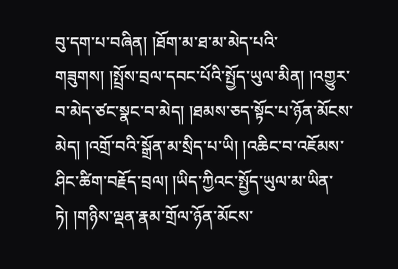བུ་དག་པ་བཞིན། །ཐོག་མ་ཐ་མ་མེད་པའི་གཟུགས། །སྤྲོས་བྲལ་དབང་པོའི་སྤྱོད་ཡུལ་མིན། །འགྱུར་བ་མེད་ཙང་སྣང་བ་མེད། །ཐམས་ཅད་སྟོང་པ་ཉོན་མོངས་མེད། །འགྲོ་བའི་སྒྲོན་མ་སྲིད་པ་ཡི། །འཆིང་བ་འཇོམས་ཤིང་ཚིག་བརྗོད་བྲལ། །ཡིད་ཀྱིའང་སྤྱོད་ཡུལ་མ་ཡིན་ཏེ། །གཉིས་ལྡན་རྣམ་གྲོལ་ཉོན་མོངས་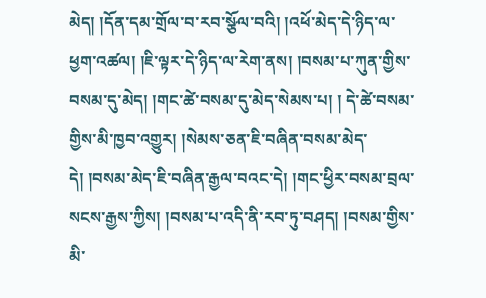མེད། །དོན་དམ་གྲོལ་བ་རབ་སྩོལ་བའི། །འཕོ་མེད་དེ་ཉིད་ལ་ཕྱག་འཚལ། །ཇི་ལྟར་དེ་ཉིད་ལ་རེག་ནས། །བསམ་པ་ཀུན་གྱིས་བསམ་དུ་མེད། །གང་ཚེ་བསམ་དུ་མེད་སེམས་པ། ། དེ་ཚེ་བསམ་གྱིས་མི་ཁྱབ་འགྱུར། །སེམས་ཅན་ཇི་བཞིན་བསམ་མེད་དེ། །བསམ་མེད་ཇི་བཞིན་རྒྱལ་བའང་དེ། །གང་ཕྱིར་བསམ་བྲལ་སངས་རྒྱས་ཀྱིས། །བསམ་པ་འདི་ནི་རབ་ཏུ་བཤད། །བསམ་གྱིས་མི་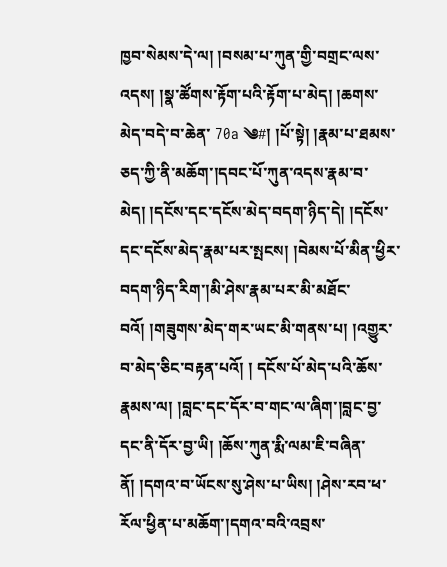ཁྱབ་སེམས་དེ་ལ། །བསམ་པ་ཀུན་གྱི་བགྲང་ལས་འདས། །སྣ་ཚོགས་རྟོག་པའི་རྟོག་པ་མེད། །ཆགས་མེད་བདེ་བ་ཆེན་ 70a ༄#། །པོ་སྟེ། །རྣམ་པ་ཐམས་ཅད་ཀྱི་ནི་མཆོག་།དབང་པོ་ཀུན་འདས་རྣམ་བ་མེད། །དངོས་དང་དངོས་མེད་བདག་ཉིད་དེ། །དངོས་དང་དངོས་མེད་རྣམ་པར་སྤངས། །བེམས་པོ་མིན་ཕྱིར་བདག་ཉིད་རིག་།མི་ཤེས་རྣམ་པར་མི་མཐོང་བའོ། །གཟུགས་མེད་གར་ཡང་མི་གནས་པ། །འགྱུར་བ་མེད་ཅིང་བརྟན་པའོ། ། དངོས་པོ་མེད་པའི་ཆོས་རྣམས་ལ། །བླང་དང་དོར་བ་གང་ལ་ཞིག་།བླང་བྱ་དང་ནི་དོར་བྱ་ཡི། །ཆོས་ཀུན་རྨི་ལམ་ཇི་བཞིན་ནོ། །དགའ་བ་ཡོངས་སུ་ཤེས་པ་ཡིས། །ཤེས་རབ་ཕ་རོལ་ཕྱིན་པ་མཆོག་།དགའ་བའི་འབྲས་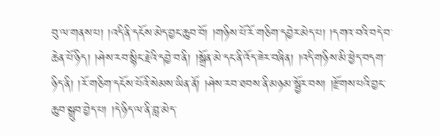བུ་ལ་གནས་པ། །འདི་ནི་དངོས་མེད་བྱང་ཆུབ་བོ། །གཉིས་པོ་རོ་གཅིག་དབྱེར་མེད་པ། །དགའ་བའི་བདེ་བ་ཆེན་པོ་ཉིད། །ཤེས་རབ་སྙིང་རྗེའི་དབྱེ་བ་ནི། །སྒྲོན་མེ་དང་ནི་འོད་ཟེར་བཞིན། །འདི་གཉིས་མི་ཕྱེད་བདག་ཉིད་ནི། །རོ་གཅིག་དངོས་པོའི་སེམས་ཡིན་ནོ། །ཤེས་རབ་ཐབས་ནི་མཉམ་སྦྱོར་བས། །རྫོགས་པའི་བྱང་ཆུབ་སྒྲུབ་བྱེད་པ། །དེ་ཉིད་ལ་ནི་བླ་མེད་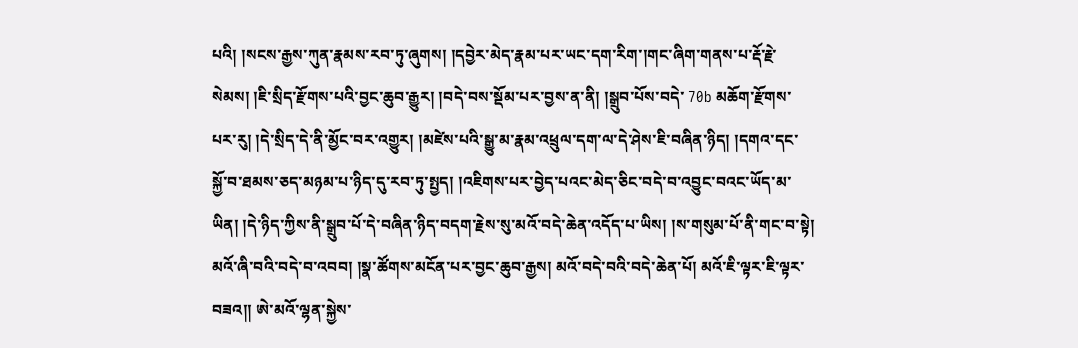པའི། །སངས་རྒྱས་ཀུན་རྣམས་རབ་ཏུ་ཞུགས། །དབྱེར་མེད་རྣམ་པར་ཡང་དག་རིག་།གང་ཞིག་གནས་པ་རྡོ་རྗེ་སེམས། །ཇི་སྲིད་རྫོགས་པའི་བྱང་ཆུབ་རྒྱུར། །བདེ་བས་སྡོམ་པར་བྱས་ན་ནི། །སྒྲུབ་པོས་བདེ་ 70b མཆོག་རྫོགས་པར་རུ། །དེ་སྲིད་དེ་ནི་མྱོང་བར་འགྱུར། །མཛེས་པའི་སྒྱུ་མ་རྣམ་འཕྲུལ་དག་ལ་དེ་ཤེས་ཇི་བཞིན་ཉིད། །དགའ་དང་སྐྱོ་བ་ཐམས་ཅད་མཉམ་པ་ཉིད་དུ་རབ་ཏུ་སྤྱད། །འཇིགས་པར་བྱེད་པའང་མེད་ཅིང་བདེ་བ་འབྱུང་བའང་ཡོད་མ་ཡིན། །དེ་ཉིད་ཀྱིས་ནི་སྒྲུབ་པོ་དེ་བཞིན་ཉིད་བདག་རྗེས་སུ་མའོ་བདེ་ཆེན་འདོད་པ་ཡིས། །ས་གསུམ་པོ་ནི་གང་བ་སྟེ། མའོ་ཞི་བའི་བདེ་བ་འབབ། །སྣ་ཚོགས་མངོན་པར་བྱང་ཆུབ་རྒྱས། མའོ་བདེ་བའི་བདེ་ཆེན་པོ། མའོ་ཇི་ལྟར་ཇི་ལྟར་བཟའ།། ཨེ་མའོ་ལྷན་སྐྱེས་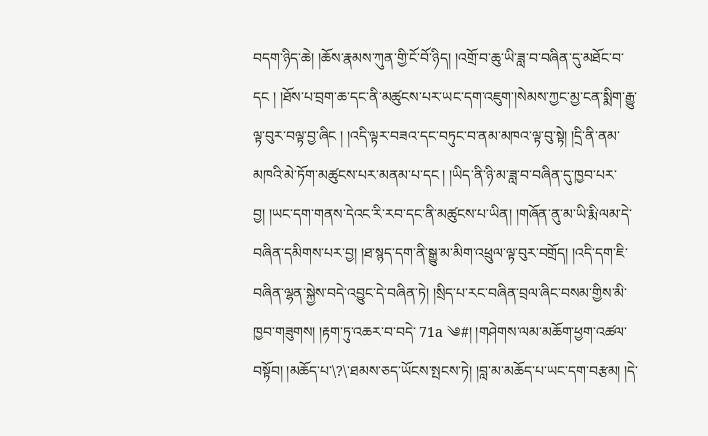བདག་ཉིད་ཆེ། །ཆོས་རྣམས་ཀུན་གྱི་ངོ་བོ་ཉིད། །འགྲོ་བ་ཆུ་ཡི་ཟླ་བ་བཞིན་དུ་མཐོང་བ་དང ། །ཐོས་པ་བྲག་ཆ་དང་ནི་མཚུངས་པར་ཡང་དག་འཇུག་།སེམས་ཀྱང་མྱ་ངན་སྨིག་རྒྱུ་ལྟ་བུར་བལྟ་བྱ་ཞིང ། །འདི་ལྟར་བཟའ་དང་བཏུང་བ་ནམ་མཁའ་ལྟ་བུ་སྟེ། །དྲི་ནི་ནམ་མཁའི་མེ་ཏོག་མཚུངས་པར་མནམ་པ་དང ། །ཡིད་ནི་ཉི་མ་ཟླ་བ་བཞིན་དུ་ཁྱབ་པར་བྱ། །ཡང་དག་གནས་དེའང་རི་རབ་དང་ནི་མཚུངས་པ་ཡིན། །གཞོན་ནུ་མ་ཡི་རྨི་ལམ་དེ་བཞིན་དམིགས་པར་བྱ། །ཐ་སྙད་དག་ནི་སྒྱུ་མ་མིག་འཕྲུལ་ལྟ་བུར་བགྲོད། །འདི་དག་ཇི་བཞིན་ལྷན་སྐྱེས་བདེ་འབྱུང་དེ་བཞིན་ཏེ། །སྲིད་པ་རང་བཞིན་བྲལ་ཞིང་བསམ་གྱིས་མི་ཁྱབ་གཟུགས། །རྟག་ཏུ་འཆར་བ་བདེ་ 71a ༄#། །གཤེགས་ལམ་མཆོག་ཕྱག་འཚལ་བསྟོབ། །མཆོད་པ་\?\་ཐམས་ཅད་ཡོངས་སྤངས་ཏེ། །བླ་མ་མཆོད་པ་ཡང་དག་བརྩམ། །དེ་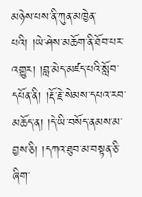མཉེས་པས་ནི་ཀུན་མཁྱེན་པའི། །ཡེ་ཤེས་མཆོག་ནི་ཐོབ་པར་འགྱུར། །བླ་མེད་མཛད་པའི་སློབ་དཔོན་ནི། །རྡོ་རྗེ་སེམས་དཔའ་རབ་མཆོད་ན། །དེ་ཡི་བསོད་ནམས་མ་བྱས་ཅི། །དཀའ་ཐུབ་མ་བསྟན་ཅི་ཞིག་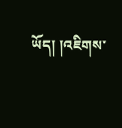ཡོད། །འཇིགས་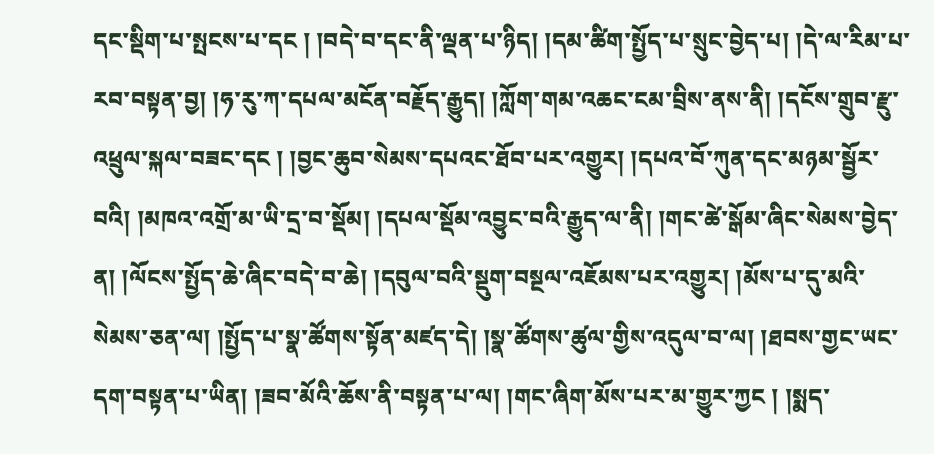དང་སྡིག་པ་སྤངས་པ་དང ། །བདེ་བ་དང་ནི་ལྡན་པ་ཉིད། །དམ་ཚིག་སྤྱོད་པ་སྲུང་བྱེད་པ། །དེ་ལ་རིམ་པ་རབ་བསྟན་བྱ། །ཧ་རུ་ཀ་དཔལ་མངོན་བརྗོད་རྒྱུད། །ཀློག་གམ་འཆང་ངམ་བྲིས་ནས་ནི། །དངོས་གྲུབ་རྫུ་འཕྲུལ་སྐལ་བཟང་དང ། །བྱང་ཆུབ་སེམས་དཔའང་ཐོབ་པར་འགྱུར། །དཔའ་བོ་ཀུན་དང་མཉམ་སྦྱོར་བའི། །མཁའ་འགྲོ་མ་ཡི་དྲ་བ་སྡོམ། །དཔལ་སྡོམ་འབྱུང་བའི་རྒྱུད་ལ་ནི། །གང་ཚེ་སྒོམ་ཞིང་སེམས་བྱེད་ན། །ལོངས་སྤྱོད་ཆེ་ཞིང་བདེ་བ་ཆེ། །དབུལ་བའི་སྡུག་བསྔལ་འཇོམས་པར་འགྱུར། །མོས་པ་དུ་མའི་སེམས་ཅན་ལ། །སྤྱོད་པ་སྣ་ཚོགས་སྟོན་མཛད་དེ། །སྣ་ཚོགས་ཚུལ་གྱིས་འདུལ་བ་ལ། །ཐབས་གྱང་ཡང་དག་བསྟན་པ་ཡིན། །ཟབ་མོའི་ཆོས་ནི་བསྟན་པ་ལ། །གང་ཞིག་མོས་པར་མ་གྱུར་ཀྱང ། །སྨད་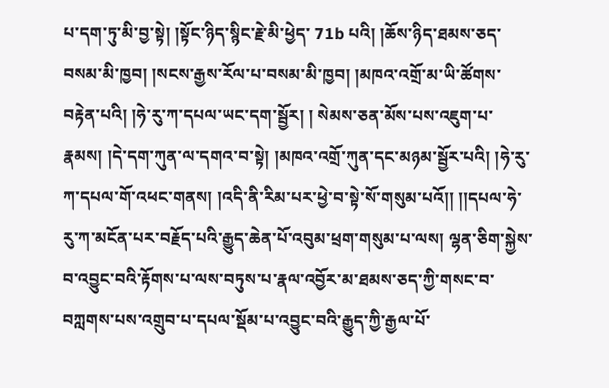པ་དག་ཏུ་མི་བྱ་སྟེ། །སྟོང་ཉིད་སྙིང་རྗེ་མི་ཕྱེད་ 71b པའི། །ཆོས་ཉིད་ཐམས་ཅད་བསམ་མི་ཁྱབ། །སངས་རྒྱས་རོལ་པ་བསམ་མི་ཁྱབ། །མཁའ་འགྲོ་མ་ཡི་ཚོགས་བརྟེན་པའི། །ཧེ་རུ་ཀ་དཔལ་ཡང་དག་སྦྱོར། ། སེམས་ཅན་མོས་པས་འཇུག་པ་རྣམས། །དེ་དག་ཀུན་ལ་དགའ་བ་སྟེ། །མཁའ་འགྲོ་ཀུན་དང་མཉམ་སྦྱོར་པའི། །ཧེ་རུ་ཀ་དཔལ་གོ་འཕང་གནས། །འདི་ནི་རིམ་པར་ཕྱེ་བ་སྟེ་སོ་གསུམ་པའོ།། །།དཔལ་ཧེ་རུ་ཀ་མངོན་པར་བརྗོད་པའི་རྒྱུད་ཆེན་པོ་འབུམ་ཕྲག་གསུམ་པ་ལས། ལྷན་ཅིག་སྐྱེས་བ་འབྱུང་བའི་རྟོགས་པ་ལས་བཏུས་པ་རྣལ་འབྱོར་མ་ཐམས་ཅད་ཀྱི་གསང་བ་བཀླགས་པས་འགྲུབ་པ་དཔལ་སྡོམ་པ་འབྱུང་བའི་རྒྱུད་ཀྱི་རྒྱལ་པོ་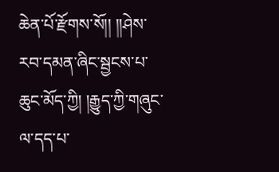ཆེན་པོ་རྫོགས་སོ།། །།ཤེས་རབ་དམན་ཞིང་སྦྱངས་པ་ཆུང་མོད་ཀྱི། །རྒྱུད་ཀྱི་གཞུང་ལ་དད་པ་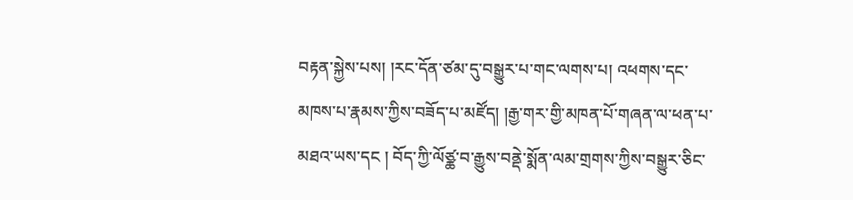བརྟན་སྐྱེས་པས། །རང་དོན་ཙམ་དུ་བསྒྱུར་པ་གང་ལགས་པ། འཕགས་དང་མཁས་པ་རྣམས་ཀྱིས་བཟོད་པ་མཛོད། །རྒྱ་གར་གྱི་མཁན་པོ་གཞན་ལ་ཕན་པ་མཐའ་ཡས་དང ། བོད་ཀྱི་ལོཙྪ་བ་རྒྱུས་བནྡེ་སྨོན་ལམ་གྲགས་ཀྱིས་བསྒྱུར་ཅིང་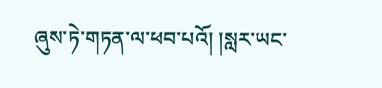ཞུས་ཏེ་གཏན་ལ་ཕབ་པའོ། །སླར་ཡང་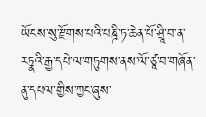ཡོངས་སུ་རྫོགས་པའི་པཎྜི་ཏ་ཆེན་པོ་ཤྲཱི་བ་ན་རཏྣའི་རྒྱ་དཔེ་ལ་གཏུགས་ནས་ལོ་ཙཱ་བ་གཞོན་ནུ་དཔལ་གྱིས་ཀྱང་ཞུས་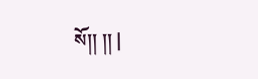སོ།། །། |